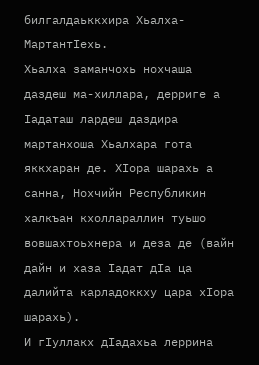билгалдаьккхира Хьалха-МартантIехь.
Хьалха заманчохь нохчаша даздеш ма-хиллара, дерриге а Iадаташ лардеш даздира мартанхоша Хьалхара гота яккхаран де. ХIора шарахь а санна, Нохчийн Республикин халкъан кхоллараллин туьшо вовшахтоьхнера и деза де (вайн дайн и хаза Iадат дIа ца далийта карладоккху цара хIора шарахь).
И гIуллакх дIадахьа леррина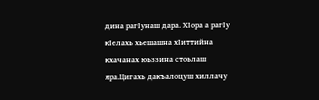дина рагIунаш дара. ХIора а рагIу кIелахь хьешашна хIиттийна кхачанах юьззина стоьлаш яра.Цигахь дакъалоцуш хиллачу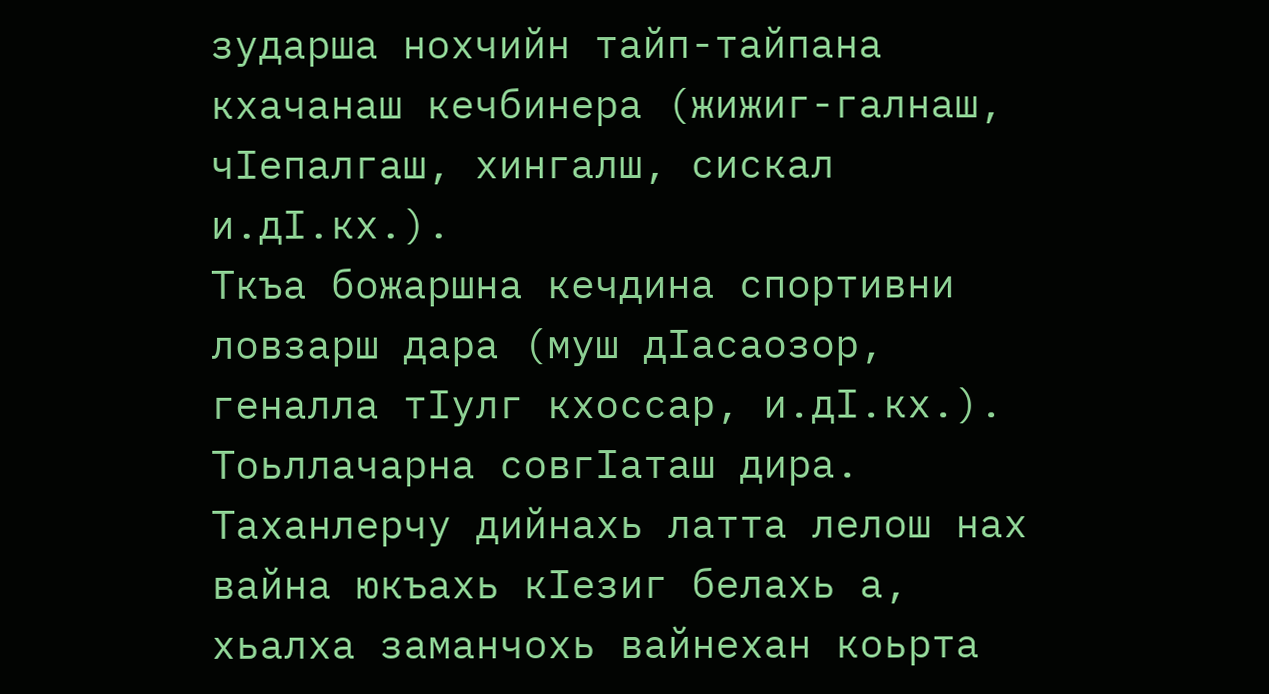зударша нохчийн тайп-тайпана кхачанаш кечбинера (жижиг-галнаш, чIепалгаш, хингалш, сискал и.дI.кх.).
Ткъа божаршна кечдина спортивни ловзарш дара (муш дIасаозор, геналла тIулг кхоссар, и.дI.кх.). Тоьллачарна совгIаташ дира.
Таханлерчу дийнахь латта лелош нах вайна юкъахь кIезиг белахь а, хьалха заманчохь вайнехан коьрта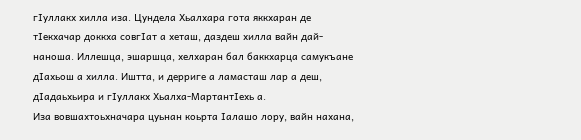гIуллакх хилла иза. Цундела Хьалхара гота яккхаран де тIекхачар доккха совгIат а хеташ, даздеш хилла вайн дай-наноша. Иллешца, эшаршца, хелхаран бал баккхарца самукъане дIахьош а хилла. Иштта, и дерриге а ламасташ лар а деш, дIадаьхьира и гIуллакх Хьалха-МартантIехь а.
Иза вовшахтоьхначара цуьнан коьрта Iалашо лору, вайн нахана,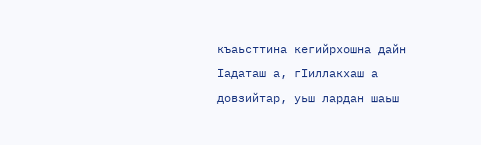къаьсттина кегийрхошна дайн Iадаташ а, гIиллакхаш а довзийтар, уьш лардан шаьш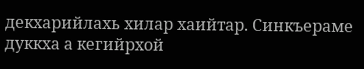декхарийлахь хилар хаийтар. Синкъераме дуккха а кегийрхой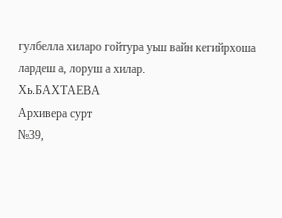гулбелла хиларо гойтура уьш вайн кегийрхоша лардеш а, лоруш а хилар.
Хь.БАХТАЕВА
Архивера сурт
№39,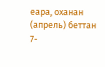еара, оханан (апрель) беттан 7-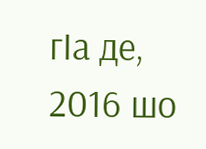гIа де, 2016 шо